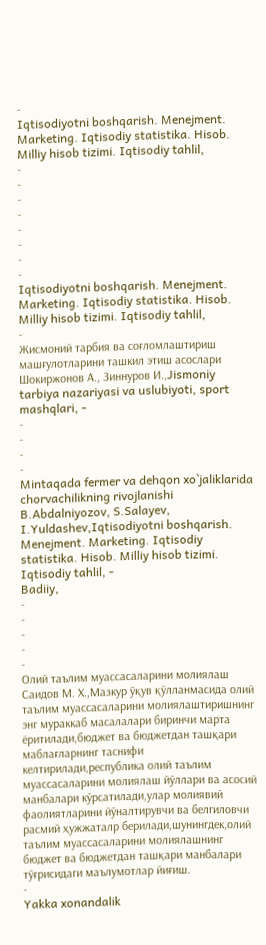-
Iqtisodiyotni boshqarish. Menejment. Marketing. Iqtisodiy statistika. Hisob. Milliy hisob tizimi. Iqtisodiy tahlil,
-
-
-
-
-
-
-
-
Iqtisodiyotni boshqarish. Menejment. Marketing. Iqtisodiy statistika. Hisob. Milliy hisob tizimi. Iqtisodiy tahlil,
-
Жисмоний тарбия ва соғломлаштириш машғулотларини ташкил этиш асослари
Шокиржонов А., Зиннуров И.,Jismoniy tarbiya nazariyasi va uslubiyoti, sport mashqlari, -
-
-
-
-
Mintaqada fermer va dehqon xo`jaliklarida chorvachilikning rivojlanishi
B.Abdalniyozov, S.Salayev, I.Yuldashev,Iqtisodiyotni boshqarish. Menejment. Marketing. Iqtisodiy statistika. Hisob. Milliy hisob tizimi. Iqtisodiy tahlil, -
Badiiy,
-
-
-
-
-
Олий таълим муассасаларини молиялаш
Саидов М. Х.,Мазкур ўқув қўлланмасида олий таълим муассасаларини молиялаштиришнинг энг мураккаб масалалари биринчи марта ёритилади,бюджет ва бюджетдан ташқари маблағларнинг таснифи келтирилади,республика олий таълим муассасаларини молиялаш йўллари ва асосий манбалари кўрсатилади,улар молиявий фаолиятларини йўналтирувчи ва белгиловчи расмий ҳужжаталр берилади,шунингдек,олий таълим муассасаларини молиялашнинг бюджет ва бюджетдан ташқари манбалари тўғрисидаги маълумотлар йиғиш.
-
Yakka xonandalik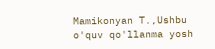Mamikonyan T.,Ushbu o'quv qo'llanma yosh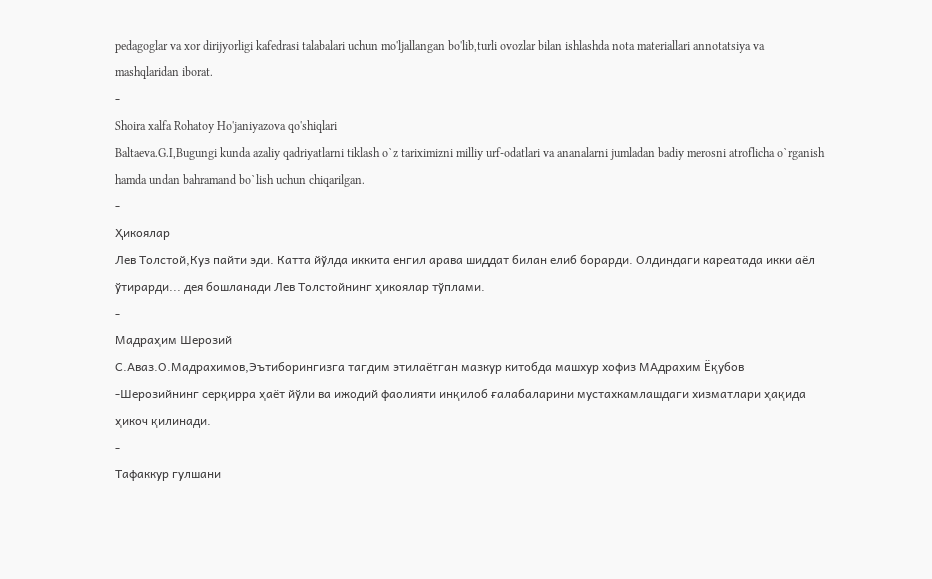pedagoglar va xor dirijyorligi kafedrasi talabalari uchun mo'ljallangan bo'lib,turli ovozlar bilan ishlashda nota materiallari annotatsiya va mashqlaridan iborat.
-
Shoira xalfa Rohatoy Ho'janiyazova qo'shiqlari
Baltaeva.G.I,Bugungi kunda azaliy qadriyatlarni tiklash o`z tariximizni milliy urf-odatlari va ananalarni jumladan badiy merosni atroflicha o`rganish hamda undan bahramand bo`lish uchun chiqarilgan.
-
Ҳикоялар
Лев Толстой,Куз пайти эди. Катта йўлда иккита енгил арава шиддат билан елиб борарди. Олдиндаги кареатада икки аёл ўтирарди... дея бошланади Лев Толстойнинг ҳикоялар тўплами.
-
Мадраҳим Шерозий
С.Аваз.О.Мадрахимов,Эътиборингизга тагдим этилаётган мазкур китобда машхур хофиз МАдрахим Ёқубов -Шерозийнинг серқирра ҳаёт йўли ва ижодий фаолияти инқилоб ғалабаларини мустахкамлашдаги хизматлари ҳақида ҳикоч қилинади.
-
Тафаккур гулшани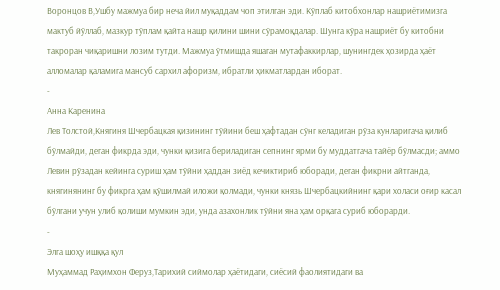Воронцов В,Ушбу мажмуа бир неча йил муқаддам чоп этилган эди. Кўплаб китобхонлар нашриётимизга мактуб йўллаб, мазкур тўплам қайта нашр қилини шини сўрамоқдалар. Шунга кўра нашриёт бу китобни такроран чиқаришни лозим тутди. Мажмуа ўтмишда яшаган мутафаккирлар, шунингдек ҳозирда ҳаёт алломалар қаламига мансуб сархил афоризм, ибратли ҳикматлардан иборат.
-
Анна Каренина
Лев Толстой,Княгиня Шчербацкая қизининг тўйини беш ҳафтадан сўнг келадиган рўза кунларигача қилиб бўлмайди, деган фикрда эди, чунки қизига бериладиган сепнинг ярми бу муддатгача тайёр бўлмасди; аммо Левин рўзадан кейинга суриш ҳам тўйни ҳаддан зиёд кечиктириб юборади, деган фикрни айтганда, княгинянинг бу фикрга ҳам қўшилмай иложи қолмади, чунки князь Шчербацкийнинг қари холаси оғир касал бўлгани учун улиб қолиши мумкин эди, унда азахонлик тўйни яна ҳам орқага суриб юборарди.
-
Элга шоҳу ишққа қул
Муҳаммад Раҳимхон Феруз,Тарихий сиймолар ҳаётидаги, сиёсий фаолиятидаги ва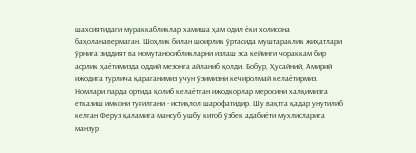шахсиятидаги мураккабликлар хамиша ҳам одил ёки холисона баҳоланавермаган. Шоҳлик билан шоирлик ўртасида муштараклик жиҳатлари ўрнига зиддият ва номутаносибликларни излаш эса кейинги чораккам бир асрлик ҳаётимизда оддий мезонга айланиб қолди. Бобур, Ҳусайний, Амирий ижодига турлича қараганимиз учун ўзимизни кечиролмай келаётирмиз. Номлари парда ортида қолиб келаётган ижодкорлар меросини халқимизга етказиш имкони туғилгани - истиқлол шарофатидир. Шу вақтга қадар унутилиб келган Феруз қаламига мансуб ушбу китоб ўзбек адабиёти мухлисларига манзур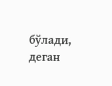бўлади, деган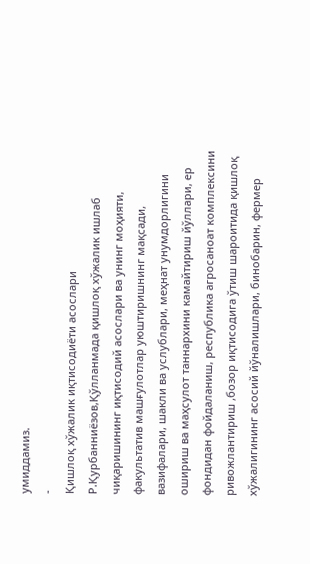умиддамиз.
-
Қишлоқ хўжалик иқтисодиёти асослари
Р.Қурбанниёзов,Қўлланмада қишлоқ хўжалик ишлаб чиқаришининг иқтисодий асослари ва унинг моҳияти, факультатив машғулотлар уюштиришнинг мақсади, вазифалари, шакли ва услублари, меҳнат унумдорлигини ошириш ва маҳсулот таннархини камайтириш йўллари, ер фондидан фойдаланиш, республика агросаноат комплексини ривожлантириш ,бозор иқтисодига ўтиш шароитида қишлоқ хўжалигининг асосий йўналишлари, бинобарин, фермер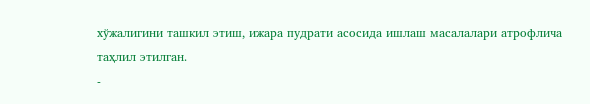хўжалигини ташкил этиш, ижара пудрати асосида ишлаш масалалари атрофлича таҳлил этилган.
-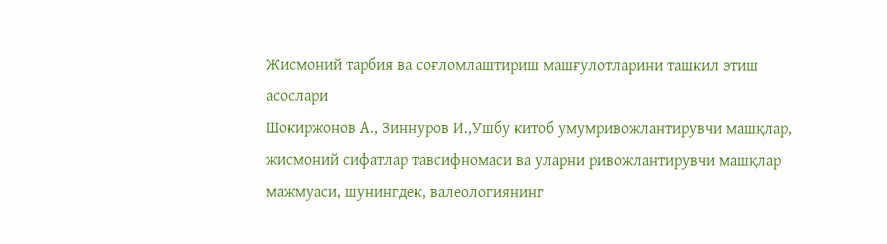Жисмоний тарбия ва соғломлаштириш машғулотларини ташкил этиш асослари
Шокиржонов А., Зиннуров И.,Ушбу китоб умумривожлантирувчи машқлар, жисмоний сифатлар тавсифномаси ва уларни ривожлантирувчи машқлар мажмуаси, шунингдек, валеологиянинг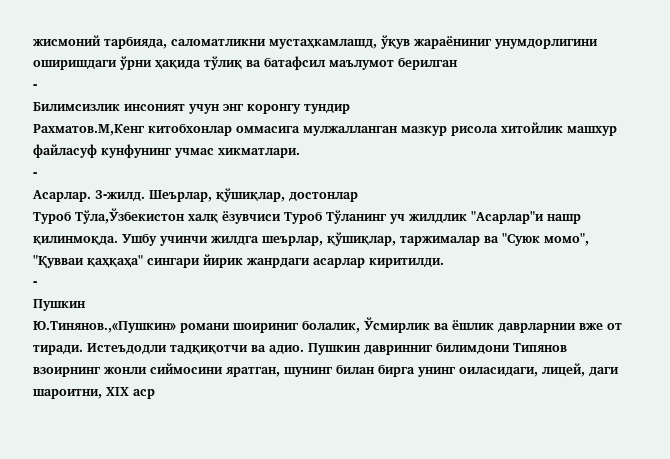жисмоний тарбияда, саломатликни мустаҳкамлашд, ўқув жараёниниг унумдорлигини оширишдаги ўрни ҳақида тўлиқ ва батафсил маълумот берилган
-
Билимсизлик инсоният учун энг коронгу тундир
Рахматов.М,Кенг китобхонлар оммасига мулжалланган мазкур рисола хитойлик машхур файласуф кунфунинг учмас хикматлари.
-
Асарлар. 3-жилд. Шеърлар, қўшиқлар, достонлар
Туроб Тўла,Ўзбекистон халқ ёзувчиси Туроб Тўланинг уч жилдлик "Асарлар"и нашр қилинмоқда. Ушбу учинчи жилдга шеърлар, қўшиқлар, таржималар ва "Суюк момо", "Қувваи қаҳқаҳа" сингари йирик жанрдаги асарлар киритилди.
-
Пушкин
Ю.Тинянов.,«Пушкин» романи шоириниг болалик, Ўсмирлик ва ёшлик даврларнии вже от тиради. Истеъдодли тадқиқотчи ва адио. Пушкин давринниг билимдони Типянов взоирнинг жонли сиймосини яратган, шунинг билан бирга унинг оиласидаги, лицей, даги шароитни, ХIХ аср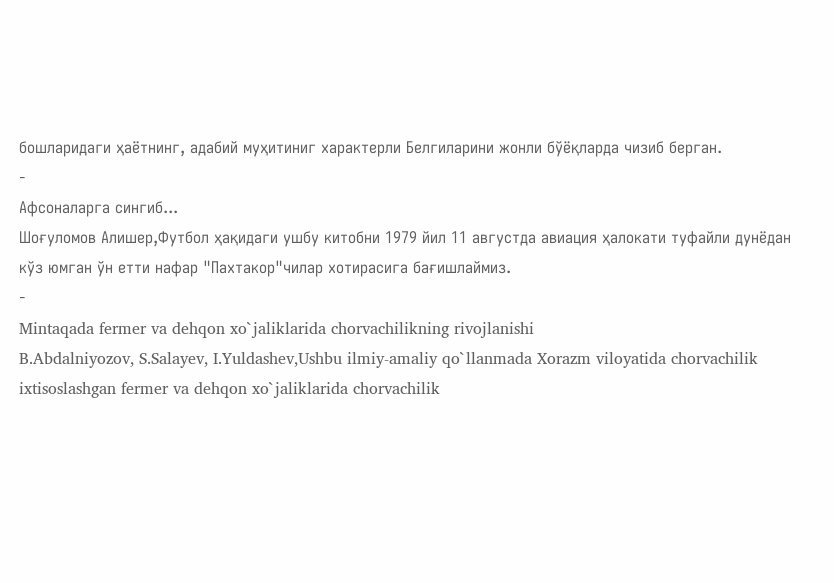бошларидаги ҳаётнинг, адабий муҳитиниг характерли Белгиларини жонли бўёқларда чизиб берган.
-
Афсоналарга сингиб...
Шоғуломов Алишер,Футбол ҳақидаги ушбу китобни 1979 йил 11 августда авиация ҳалокати туфайли дунёдан кўз юмган ўн етти нафар "Пахтакор"чилар хотирасига бағишлаймиз.
-
Mintaqada fermer va dehqon xo`jaliklarida chorvachilikning rivojlanishi
B.Abdalniyozov, S.Salayev, I.Yuldashev,Ushbu ilmiy-amaliy qo`llanmada Xorazm viloyatida chorvachilik ixtisoslashgan fermer va dehqon xo`jaliklarida chorvachilik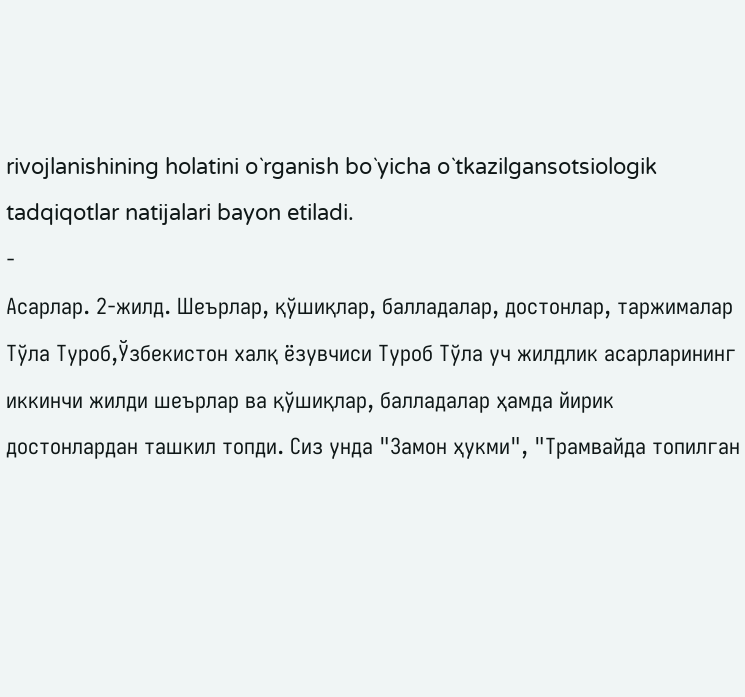rivojlanishining holatini o`rganish bo`yicha o`tkazilgansotsiologik tadqiqotlar natijalari bayon etiladi.
-
Асарлар. 2-жилд. Шеърлар, қўшиқлар, балладалар, достонлар, таржималар
Тўла Туроб,Ўзбекистон халқ ёзувчиси Туроб Тўла уч жилдлик асарларининг иккинчи жилди шеърлар ва қўшиқлар, балладалар ҳамда йирик достонлардан ташкил топди. Сиз унда "Замон ҳукми", "Трамвайда топилган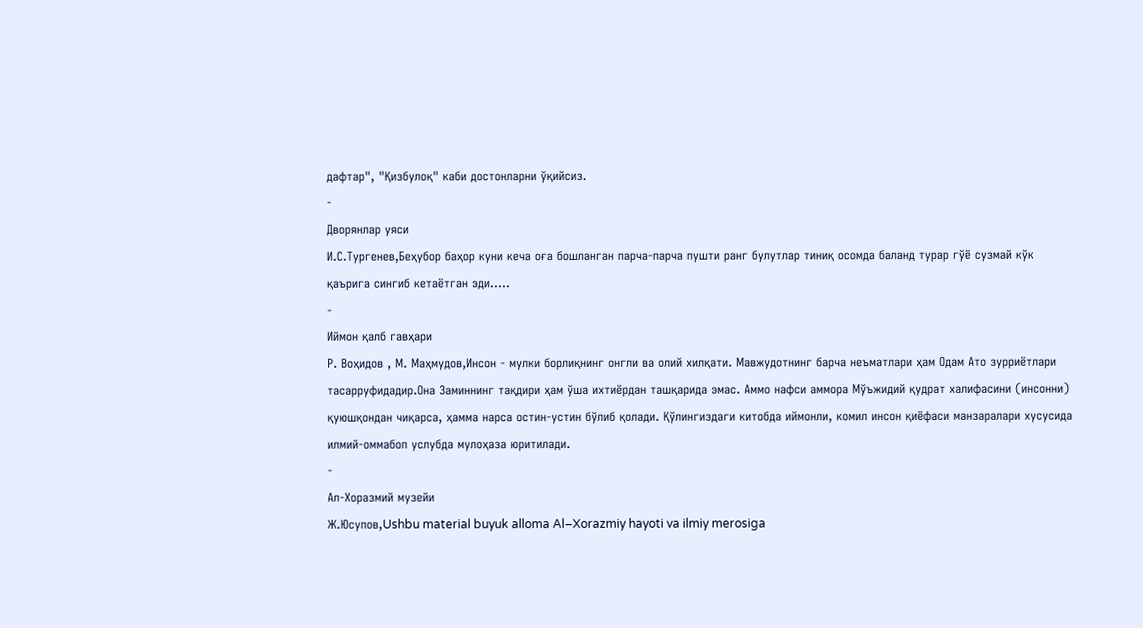дафтар", "Қизбулоқ" каби достонларни ўқийсиз.
-
Дворянлар уяси
И.С.Тургенев,Беҳубор баҳор куни кеча оға бошланган парча-парча пушти ранг булутлар тиниқ осомда баланд турар гўё сузмай кўк қаърига сингиб кетаётган эди.....
-
Иймон қалб гавҳари
Р. Воҳидов , М. Маҳмудов,Инсон - мулки борлиқнинг онгли ва олий хилқати. Мавжудотнинг барча неъматлари ҳам Одам Ато зурриётлари тасарруфидадир.Она Заминнинг тақдири ҳам ўша ихтиёрдан ташқарида эмас. Аммо нафси аммора Мўъжидий қудрат халифасини (инсонни) қуюшқондан чиқарса, ҳамма нарса остин-устин бўлиб қолади. Қўлингиздаги китобда иймонли, комил инсон қиёфаси манзаралари хусусида илмий-оммабоп услубда мулоҳаза юритилади.
-
Ал-Хоразмий музейи
Ж.Юсупов,Ushbu material buyuk alloma Al–Xorazmiy hayoti va ilmiy merosiga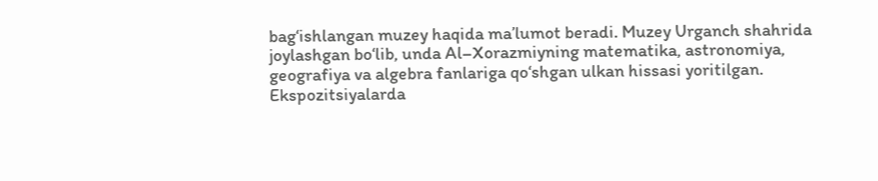bag‘ishlangan muzey haqida ma’lumot beradi. Muzey Urganch shahrida joylashgan bo‘lib, unda Al–Xorazmiyning matematika, astronomiya, geografiya va algebra fanlariga qo‘shgan ulkan hissasi yoritilgan. Ekspozitsiyalarda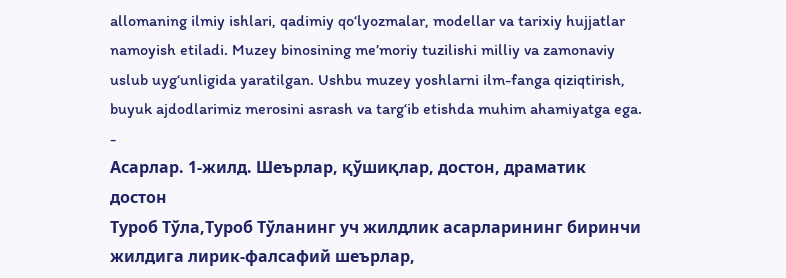allomaning ilmiy ishlari, qadimiy qo‘lyozmalar, modellar va tarixiy hujjatlar namoyish etiladi. Muzey binosining me’moriy tuzilishi milliy va zamonaviy uslub uyg‘unligida yaratilgan. Ushbu muzey yoshlarni ilm-fanga qiziqtirish, buyuk ajdodlarimiz merosini asrash va targ‘ib etishda muhim ahamiyatga ega.
-
Асарлар. 1-жилд. Шеърлар, қўшиқлар, достон, драматик достон
Туроб Тўла,Туроб Тўланинг уч жилдлик асарларининг биринчи жилдига лирик-фалсафий шеърлар,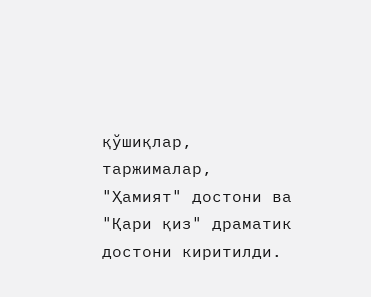қўшиқлар, таржималар, "Ҳамият" достони ва "Қари қиз" драматик достони киритилди.